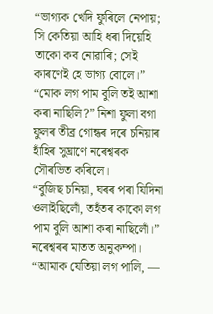“ভাগ্যক খেদি ফুৰিলে নেপায়; সি কেতিয়া আহি ধৰা দিয়েহি
তাকো কব নোৱাৰি; সেই কাৰণেই হে ভাগ্য বোলে।”
“মোক লগ পাম বুলি তই আশা কৰা নাছিলি?” নিশা ফুলা বগা ফুলৰ তীব্ৰ গোন্ধৰ দৰে চনিয়াৰ হাঁহিৰ সুঘ্ৰাণে নৰেশ্বৰক সৌৰভিত কৰিলে।
“বুজিছ চনিয়া, ঘৰৰ পৰা যিদিনা ওলাইছিলোঁ, তহঁতৰ কাকো লগ পাম বুলি আশা কৰা নাছিলোঁ।” নৰেশ্বৰৰ মাতত অনুকম্পা।
“আমাক যেতিয়া লগ পালি, —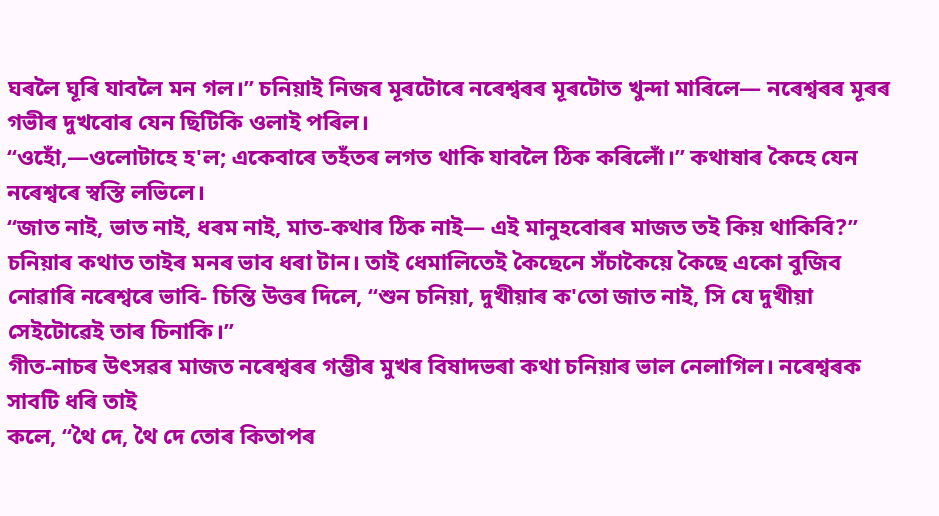ঘৰলৈ ঘূৰি যাবলৈ মন গল।” চনিয়াই নিজৰ মূৰটোৰে নৰেশ্বৰৰ মূৰটোত খুন্দা মাৰিলে— নৰেশ্বৰৰ মূৰৰ গভীৰ দুখবোৰ যেন ছিটিকি ওলাই পৰিল।
“ওহোঁ,—ওলোটাহে হ'ল; একেবাৰে তহঁতৰ লগত থাকি যাবলৈ ঠিক কৰিলোঁ।” কথাষাৰ কৈহে যেন নৰেশ্বৰে স্বস্তি লভিলে।
“জাত নাই, ভাত নাই, ধৰম নাই, মাত-কথাৰ ঠিক নাই— এই মানুহবোৰৰ মাজত তই কিয় থাকিবি?”
চনিয়াৰ কথাত তাইৰ মনৰ ভাব ধৰা টান। তাই ধেমালিতেই কৈছেনে সঁচাকৈয়ে কৈছে একো বুজিব নোৱাৰি নৰেশ্বৰে ভাবি- চিন্তি উত্তৰ দিলে, “শুন চনিয়া, দুখীয়াৰ ক'তো জাত নাই, সি যে দুখীয়া সেইটোৱেই তাৰ চিনাকি।”
গীত-নাচৰ উৎসৱৰ মাজত নৰেশ্বৰৰ গম্ভীৰ মুখৰ বিষাদভৰা কথা চনিয়াৰ ভাল নেলাগিল। নৰেশ্বৰক সাবটি ধৰি তাই
কলে, “থৈ দে, থৈ দে তোৰ কিতাপৰ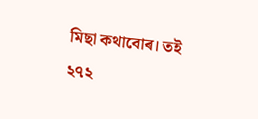মিছা কথাবোৰ। তই
২৭২